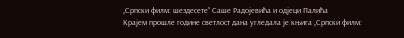„Српски филм: шездесете” Саше Радојевића и одјеци Палића
Крајем прошле године светлост дана угледала је књига „Српски филм: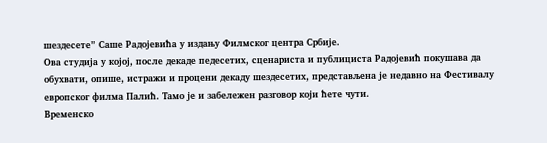шездесете” Саше Радојевића у издању Филмског центра Србије.
Ова студија у којој, после декаде педесетих, сценариста и публициста Радојевић покушава да обухвати, опише, истражи и процени декаду шездесетих, представљена је недавно на Фестивалу европског филма Палић. Тамо је и забележен разговор који ћете чути.
Временско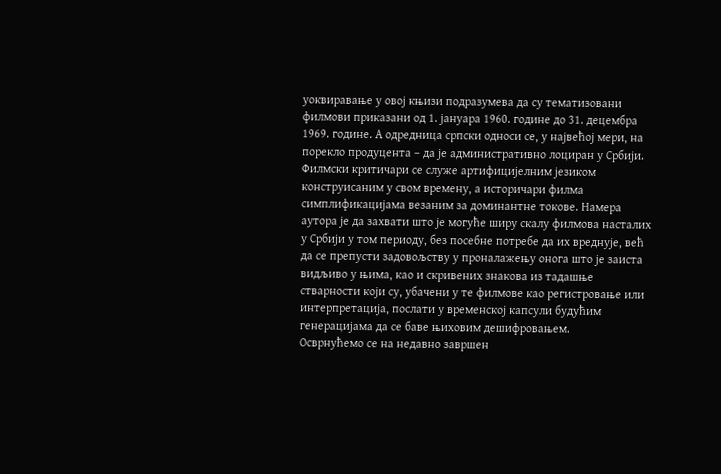уоквиравање у овој књизи подразумева да су тематизовани филмови приказани од 1. јануара 1960. године до 31. децембра 1969. године. А одредница српски односи се, у највећој мери, на порекло продуцента – да је административно лоциран у Србији.
Филмски критичари се служе артифицијелним језиком конструисаним у свом времену, а историчари филма симплификацијама везаним за доминантне токове. Намера аутора је да захвати што је могуће ширу скалу филмова насталих у Србији у том периоду, без посебне потребе да их вреднује, већ да се препусти задовољству у проналажењу онога што је заиста видљиво у њима, као и скривених знакова из тадашње стварности који су, убачени у те филмове као регистровање или интерпретација, послати у временској капсули будућим генерацијама да се баве њиховим дешифровањем.
Осврнућемо се на недавно завршен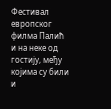Фестивал европског филма Палић и на неке од гостију, међу којима су били и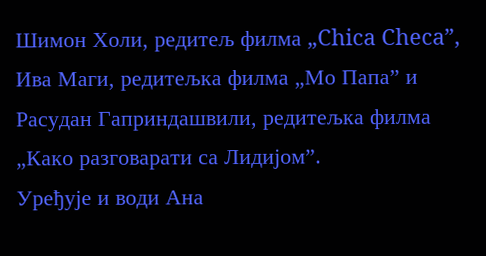Шимон Холи, редитељ филма „Chica Checa”, Ива Маги, редитељка филма „Мо Папа” и Расудан Гаприндашвили, редитељка филма „Како разговарати са Лидијом”.
Уређује и води Ана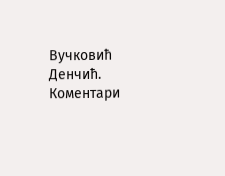Вучковић Денчић.
Коментари